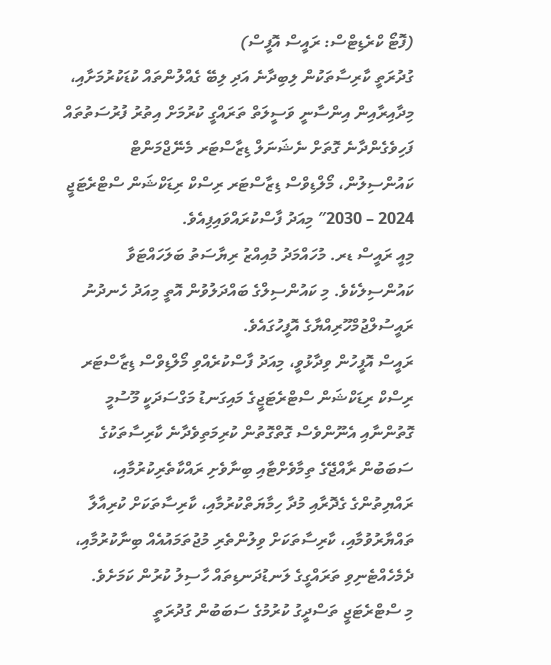(ފޮޓޯ ކްރެޑިޓްސް: ރައީސް އޮފީސް)
ގުދުރަތީ ކާރިސާތަކުން ލިބިދާނެ އަދި ލިބޭ ގެއްލުންތައް ކުޑަކުރުމަށާއި، މިދާއިރާއިން އިންސާނީ ވަސީލަތް ތަރައްގީ ކުރުމަށް އިތުރު ފުރުސަތުތައް ފަހިވެގެންދާނެ ގޮތަށް ނެޝަނަލް ޑިޒާސްޓަރ މެނޭޖްމަންޓް ކައުންސިލުން، މޯލްޑިވްސް ޑިޒާސްޓަރ ރިސްކް ރިޑަކްޝަން ސްޓްރެޓަޖީ 2024 – 2030″ މިއަދު ފާސްކުރައްވައިފިއެވެ.
މިއީ ރައީސް ޑރ. މުހައްމަދު މުއިއްޒު ރިޔާސަތު ބަލަހައްޓަވާ ކައުންސިލެކެވެ. މި ކައުންސިލްގެ ބައްދަލުވުން އޮތީ މިއަދު ހެނދުނު ރައީސުލްޖުމްހޫރިއްޔާގެ އޮފީހުގައެވެ.
ރައީސް އޮފީހުން ވިދާޅުވީ، މިއަދު ފާސްކުރެއްވި މޯލްޑިވްސް ޑިޒާސްޓަރ ރިސްކް ރިޑަކްޝަން ސްޓްރެޓަޖީގެ މައިގަނޑު މަގްސަދަކީ މޫސުމީ ގޮތުންނާއި އެނޫންވެސް ގޮތްގޮތުން ކުރިމަތިވެދާނެ ކާރިސާތަކުގެ ސަބަބުން ރާއްޖޭގެ ތިމާވެށްޓާއި ބިނާވެށި ރައްކާތެރިކުރުމާއި، ރައްޔިތުންގެ ގެދޮރާއި މުދާ ހިމާޔަތްކުރުމާއި، ކާރިސާތަކަށް ކުރިއާލާ ތައްޔާރުވުމާއި، ކާރިސާތަކަށް ވިލުންތެރި މުޖުތަމައުއެއް ބިނާކުރުމާއި، ދެމެހެއްޓެނިވި ތަރައްގީގެ ލަނޑުދަނޑިތައް ހާސިލު ކުރުން ކަމަށެވެ.
މި ސްޓްރެޓަޖީ ތަސްދީގު ކުރުމުގެ ސަބަބުން ގުދުރަތީ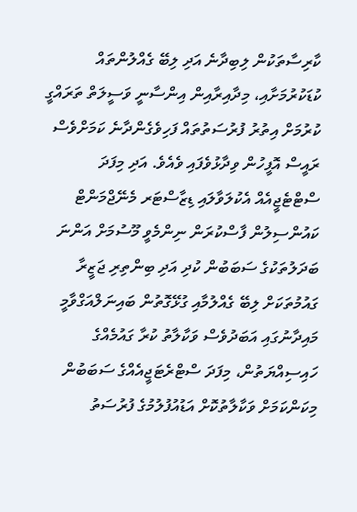ކާރިސާތަކުން ލިބިދާނެ އަދި ލިބޭ ގެއްލުންތައް ކުޑަކުރުމަށާއި، މިދާއިރާއިން އިންސާނީ ވަސީލަތް ތަރައްގީ ކުރުމަށް އިތުރު ފުރުސަތުތައް ފަހިވެގެންދާނެ ކަމަށްވެސް ރައީސް އޮފީހުން ވިދާޅުވެފައި ވެއެވެ. އަދި މިފަދަ ސްޓްޓެޖީއެއް އެކުލަވާލައި ޑިޒާސްޓަރ މެނޭޖްމަންޓް ކައުންސިލުން ފާސްކުރަން ނިންމެވީ މޫސުމަށް އަންނަ ބަދަލުތަކުގެ ސަބަބުން ކުދި އަދި ބިންތިރި ޖަޒީރާ ގައުމުތަކަށް ލިބޭ ގެއްލުމާއި ގުޅޭގޮތުން ބައިނަލްއަގްވާމީ މައިދާނުގައި އަބަދުވެސް ވަކާލާތު ކުރާ ގައުމެއްގެ ހައިސިއްޔަތުން، މިފަދަ ސްޓްރެޓަޖީއެއްގެ ސަބަބުން މިކަންކަމަށް ވަކާލާތުކޮށް އަޑުއުފުލުމުގެ ފުރުސަތު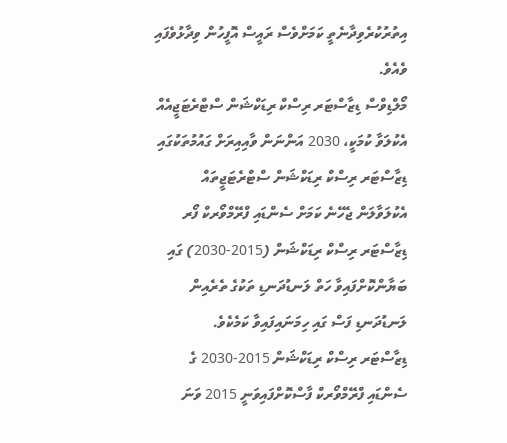އިތުރުކުރެވިދާނެތީ ކަމަށްވެސް ރައީސް އޮފީހުން ވިދާޅުވެފައި ވެއެވެ.
މޯލްޑިވްސް ޑިޒާސްޓަރ ރިސްކް ރިޑަކްޝަން ސްޓްރެޓަޖީއެއް އެކުލަވާ ކުމަކީ، 2030 އަންނަން ވާއިއިރަށް ގައުމުތަކުގައި ޑިޒާސްޓަރ ރިސްކް ރިޑަކްޝަން ސްޓްރެޓަޖީތައް އެކުލަވާލަން ޖެހޭނެ ކަމަށް ސެންޑައި ފްރޭމްވޯރކް ފޯރ ޑިޒާސްޓަރ ރިސްކް ރިޑަކްޝަން (2015-2030) ގައި ބަޔާންކޮށްފައިވާ ހަތް ލަނޑުދަނޑި ތަކުގެ ތެރެއިން ލަނޑުދަނޑި ފަސް ގައި ހިމަނައިފައިވާ ކަމެކެވެ.
ޑިޒާސްޓަރ ރިސްކް ރިޑަކްޝަން 2015-2030 ގެ ސެންޑައި ފްރޭމްވޯރކް ފާސްކޮށްފައިވަނީ 2015 ވަނަ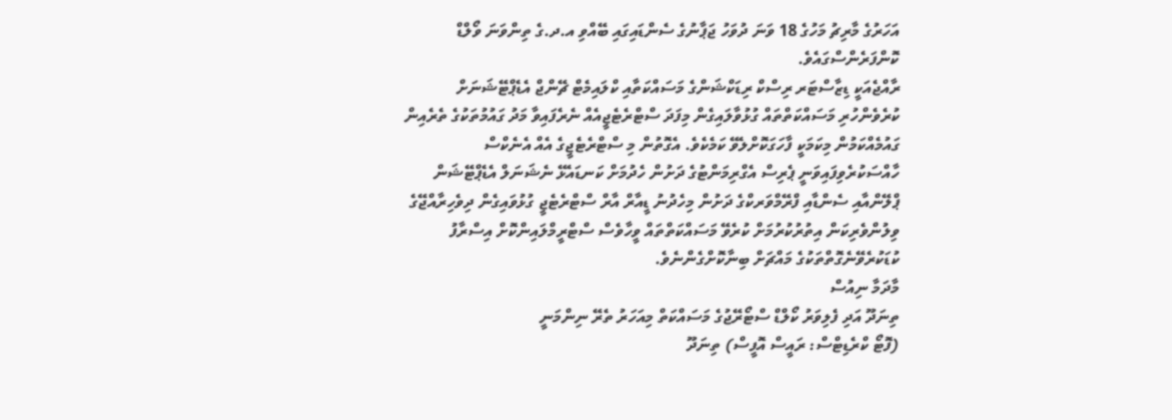އަހަރުގެ މާރިޗު މަހުގެ 18 ވަނަ ދުވަހު ޖަޕާނުގެ ސެންޑައިގައި ބޭއްވި އ.ދ.ގެ ތިންވަނަ ވޯލްޑް ކޮންފަރެންސްގައެވެ.
ރާއްޖެއަކީ ޑިޒާސްޓަރ ރިސްކް ރިޑަކްޝަންގެ މަސައްކަތާއި ކްލައިމެޓް ޗޭންޖް އެޑެޕްޓޭޝަނަށް ކުރެވެންހުރި މަސައްކަތްތައް ގުޅުވާލައިގެން މިފަދަ ސްޓްރެޓެޖީއެއް ނެރެފައިވާ މަދު ގައުމުތަކުގެ ތެރެއިން ގައުމެއްކަމުން މިކަމަކީ ފާހަގަކޮށްލެވޭ ކަމެކެވެ. އެގޮތުން މި ސްޓްރެޓެޖީގެ އެއް އެނެކްސް ހާއްސަކުރެވިފައިވަނީ ޕެރިސް އެގްރިމަންޓުގެ ދަށުން ހެދުމަށް ކަނޑައެޅޭ ނެޝަނަލް އެޑެޕްޓޭޝަން ޕްލޭންއާއި ސެންޑާއި ފްރޭމްވަރކްގެ ދަށުން މިހެދުނު ޑީއާރް އާރް ސްޓްރެޓެޖީ ގުޅުވައިގެން ދިވެހިރާއްޖޭގެ ވިލުންވެރިކަން އިތުރުކުރުމަށް ކުރެވޭ މަސައްކަތްތައް ވީހާވެސް ސްޓްރީމްލައިންކޮށް އިސްރާފު ކުޑަކުރެވޭނެގޮތްތަކުގެ މައްޗަށް ބިނާކޮށްގެންނެވެ.
މާދަމާ ނިއުސް
ތިނަދޫ އަދި ފެލިވަރު ކޯލްޑް ސްޓޯރޭޖުގެ މަސައްކަތް މިއަހަރު ތެރޭ ނިންމަނީ
(ފޮޓޯ ކްރެޑިޓްސް: ރައީސް އޮފީސް) ތިނަދޫ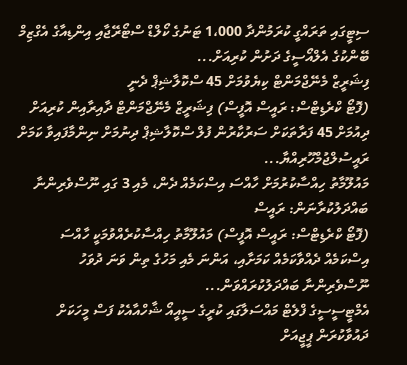ސިޓީގައި ތަރައްގީ ކުރަމުންދާ 1،000 ޓަނުގެ ކޯލްޑް ސްޓޯރޭޖާއި އިންޑިއާގެ އެގްޒިމް ބޭންކުގެ އެލްއޯސީގެ ދަށުން ކުރިއަށް...
ފިޝަރީޒް މެނޭޖްމަންޓް ކިޔެވުމަށް 45 ސްކޮލާޝިޕް ދެނީ
(ފޮޓޯ ކްރެޑިޓްސް: ރައީސް އޮފީސް) ފިޝަރީޒް މެނޭޖްމަންޓް ދާއިރާއިން ކުރިއަށް ދިއުމަށް 45 ފަރާތަކަށް ސަރުކާރުން ފުލް ސްކޮލާޝިޕް ދިނުމަށް ނިންމާފައިވާ ކަމަށް ރައީސުލްޖުމްހޫރިއްޔާ...
މައުލޫމާތު ހިއްސާކުރުމަށް ހާއްސަ އިސްކަމެއް ދެން، މެއި 3 ގައި ނޫސްވެރިންނާ ބައްދަލުކުރާނަން: ރައީސް
(ފޮޓޯ ކްރެޑިޓްސް: ރައީސް އޮފީސް) މައުލޫމާތު ހިއްސާކުރެއްވުމަކީ ހާއްސަ އިސްކަމެއް ދެއްވާކަމެއް ކަމަށާއި، އަންނަ މެއި މަހުގެ ތިން ވަނަ ދުވަހު ނޫސްވެރިންނާ ބައްދަލުކުރައްވަން...
އެމްޓީސީސީގެ ފްލެޓް މައްސަލާގައި ކުރީގެ ސީއީއޯ ޝާހްއާއެކު ފަސް މީހަކަށް ދައުވާކުރަން ޕީޖީއަށް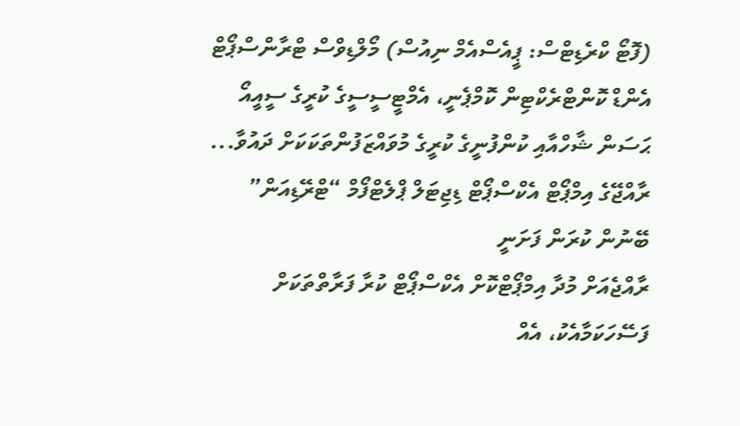(ފޮޓޯ ކްރެޑިޓްސް: ޕީއެސްއެމް ނިއުސް) މޯލްޑިވްސް ޓްރާންސްޕޯޓް އެންޑް ކޮންޓްރެކްޓިން ކޮމްޕެނީ، އެމްޓީސީސީގެ ކުރީގެ ސީއީއޯ ޙަސަން ޝާހްއާއި ކުންފުނީގެ ކުރީގެ މުވައްޒަފުންތަކަކަށް ދައުވާ...
ރާއްޖޭގެ އިމްޕޯޓް އެކްސްޕޯޓް ޑިޖިޓަލް ޕްލެޓްފޯމް “ޓްރޭޑިއަން” ބޭނުން ކުރަން ފަށަނީ
ރާއްޖެއަށް މުދާ އިމްޕޯޓްކޮށް އެކްސްޕޯޓް ކުރާ ފަރާތްތަކަށް ފަސޭހަކަމާއެކު، އެއް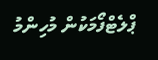ޕްލެޓްފޯމަކުން މުހިންމު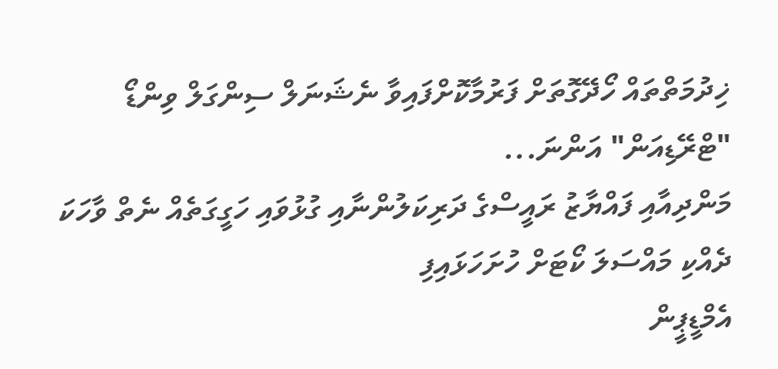ޚިދުމަތްތައް ހޯދޭގޮތަށް ފަރުމާކޮށްފައިވާ ނެޝަނަލް ސިންގަލް ވިންޑޯ "ޓްރޭޑިއަން" އަންނަ...
މަންދިއާއި ފައްޔާޒު ރައީސްގެ ދަރިކަލުންނާއި ގުޅުވައި ހަގީގަތެއް ނެތް ވާހަކަ ދެއްކި މައްސަލަ ކޯޓަށް ހުށަހަޅައިފި
އެމްޑީޕީން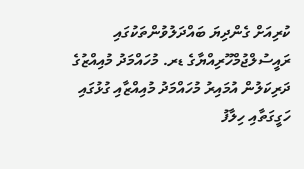ކުރިއަށް ގެންދިޔަ ބައްދަލުވުންތަކުގައި ރައީސުލްޖުމްހޫރިއްޔާގެ ޑރ. މުހައްމަދު މުއިއްޒުގެ ދަރިކަލުން އުމައިރު މުހައްމަދު މުއިއްޒާއި ގުޅުގައި ހަގީގަތާއި ހިލާފު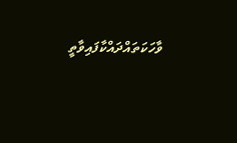ވާހަކަތައްދައްކާފައިވާތީ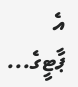އެ ޕާޓީގެ...